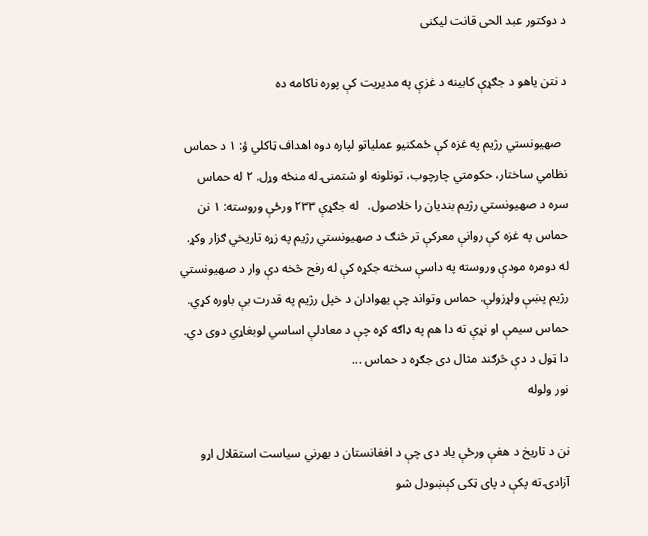د دوکتور عبد الحی قانت لیکنی

د نتن یاهو د جګړې کابینه د غزې په مدیریت کې پوره ناکامه ده

  صهیونستي رژیم په غزه کې ځمکنیو عملیاتو لپاره دوه اهداف ټاکلي ؤ: ۱ د حماس نظامي ساختار، حکومتي چارچوب، تونلونه او شتمنۍ له منځه وړل. ۲ له حماس سره د صهیونستي رژیم بندیان را خلاصول.   له جګړې ۲۳۳ ورځې وروسته: ۱ نن حماس په غزه کې روانې معرکې تر څنګ د صهیونستي رژیم په زړه تاریخي ګزار وکړ. له دومره مودې وروسته په داسې سخته جکړه کې له رفح څخه دې وار د صهیونستي رژیم پښې ولړزولې. حماس وتواند چې یهوادان د خپل رژیم په قدرت بې باوره کړي. حماس سیمې او نړې ته دا هم په ډاګه کړه چې د معادلې اساسي لوبغاړي دوی دي. دا ټول د دې څرګند مثال دی جګړه د حماس ...
نور ولوله

نن د تاریخ د هغې ورځې یاد دی چې د افغانستان د بهرني سیاست استقلال اړو آزادۍ ته پکې د پای ټکی کېښودل شو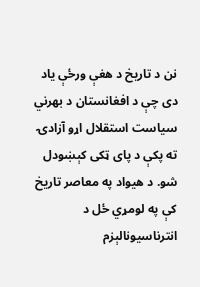نن د تاریخ د هغې ورځې یاد دی چې د افغانستان د بهرني سیاست استقلال اړو آزادۍ ته پکې د پای ټکی کېښودل شو. د هیواد په معاصر تاریخ کې په لومړي ځل د انترناسیونالېزم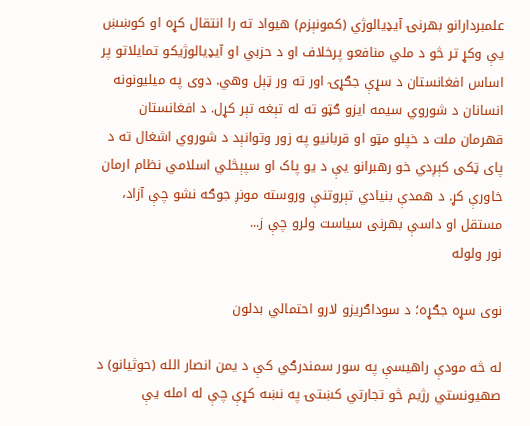علمبردارانو بهرنۍ آیډیالوژي (کمونېزم) هیواد ته را انتقال کړه او کوښښ یې وکړ تر څو د ملي منافعو پرخلاف او د حزبي او آیډیالوژیکو تمایلاتو پر اساس افغانستان د سړې جګړۍ اور ته ور ټېل وهي. دوی په میلیونونه انسانان د شوروي سیمه ایزو ګټو ته له تېغه تېر کړل. د افغانستان قهرمان ملت د خپلو مټو او قربانیو په زور وتوانېد د شوروي‌ اشغال ته د پای ټکی کېږدي خو رهبرانو یې د یو پاک او سپېڅلي اسلامي نظام ارمان خاورې کړ. د همدې بنیادي تېروتنې وروسته مونږ جوګه نشو چې آزاد، مستقل او داسې بهرنی سیاست ولرو چې ز...
نور ولوله

نوی سړه جګړه؛ د سوداګریزو لارو احتمالي بدلون

له څه مودې راهیسې په سور سمندرګي کې د یمن انصار الله (حوثیانو) د صهیونستي رژیم څو تجارتي کښتۍ په نښه کړې چې له امله یې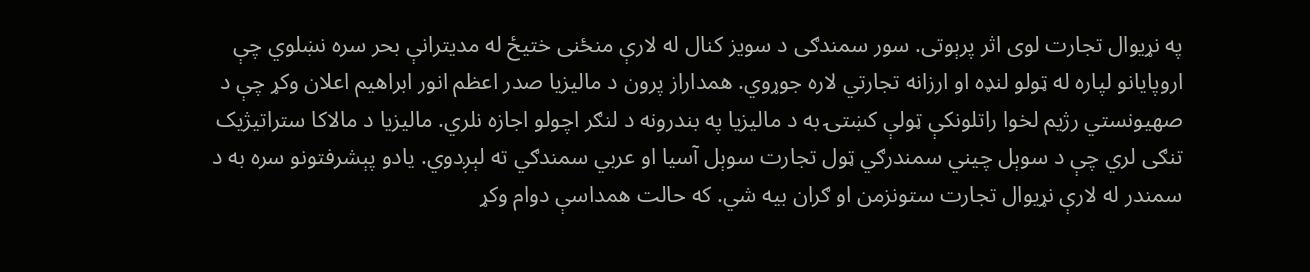په نړیوال تجارت لوی اثر پرېوتی. سور سمندګی د سویز کنال له لارې منځنی ختیځ له مدیترانې بحر سره نښلوي چې اروپايانو لپاره له ټولو لنډه او ارزانه تجارتي لاره جوړوي. همداراز پرون د مالیزیا صدر اعظم انور ابراهیم اعلان وکړ چې د صهیونستي رژیم لخوا راتلونکې ټولې کښتۍ به د مالیزیا په بندرونه د لنګر اچولو اجازه نلري. مالیزیا د مالاکا ستراتیژیک تنګی لري چې د سوېل چیني سمندرګي ټول تجارت سوېل آسیا او عربي سمندګي ته لېږدوي. یادو پېشرفتونو سره به د سمندر له لارې نړیوال تجارت ستونزمن او ګران بیه شي. که حالت همداسې دوام وکړ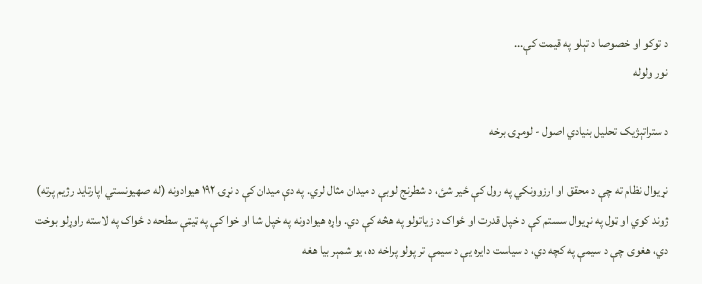د توکو او خصوصا د تېلو په قیمت کې...
نور ولوله

د ستراتېژیک تحلیل بنیادي اصول - لومړۍ برخه

نړیوال نظام ته چې د محقق او ارزوونکي په رول کې ځير شئ، د شطرنج لوبې د میدان مثال لري. په دې میدان کې د نړۍ ۱۹۲ هیوادونه (له صهیونستي اپارتاید رژیم پرته) ژوند کوي او ټول په نړیوال سستم کې د خپل قدرت او ځواک د زیاتولو په هڅه کې دي. واړه هیوادونه په خپل شا او خوا کې په ټیټې سطحه د ځواک په لاسته راوړلو بوخت دي، هغوی چې د سیمې په کچه دي، د سیاست دایره یې د سیمې تر پولو پراخه ده، یو شمېر بیا هغه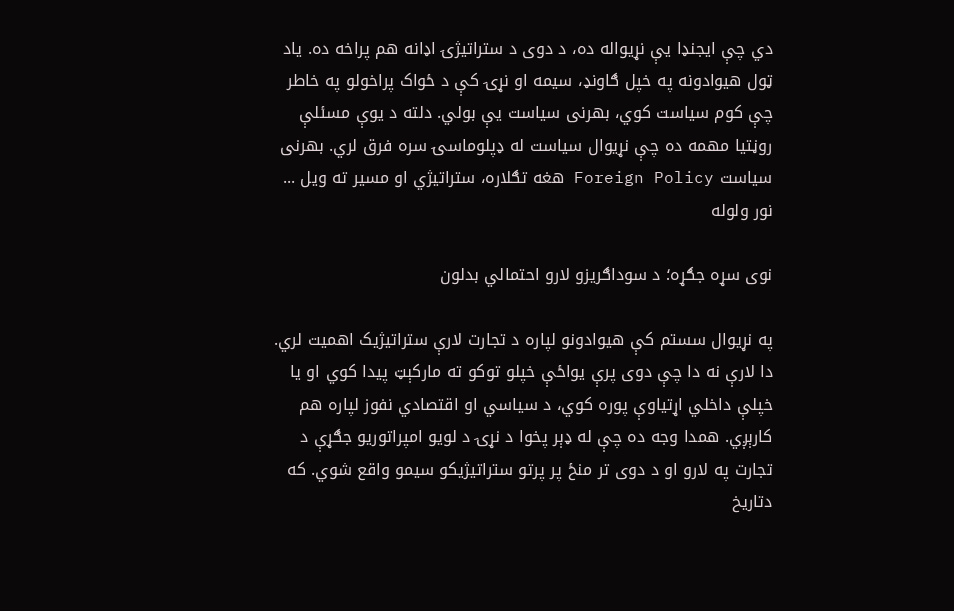دي چې ایجنډا یې نړیواله ده، د دوی د ستراتیژۍ اډانه هم پراخه ده. یاد ټول هیوادونه په خپل ګاونډ، سیمه او نړۍ کې د ځواک پراخولو په خاطر چې کوم سیاست کوي، بهرنی سیاست یې بولي. دلته د یوې مسئلې روڼتیا مهمه ده چې نړیوال سیاست له ډپلوماسۍ سره فرق لري. بهرنی سیاست Foreign Policy هغه تګلاره، ستراتیژي او مسیر ته ویل ...
نور ولوله

نوی سړه جګړه؛ د سوداګریزو لارو احتمالي بدلون

په نړیوال سستم کې هیوادونو لپاره د تجارت لارې ستراتیژیک اهمیت لري. دا لارې نه دا چې دوی پرې یواځې خپلو توکو ته مارکېټ پیدا کوي او یا خپلې داخلي اړتیاوې پوره کوي، د سیاسي او اقتصادي نفوز لپاره هم کارېږي. همدا وجه ده چې له ډېر پخوا د نړۍ د لویو امپراتوریو جګړې د تجارت په لارو او د دوی تر منځ پر پرتو ستراتیژیکو سیمو واقع شوي. که دتاریخ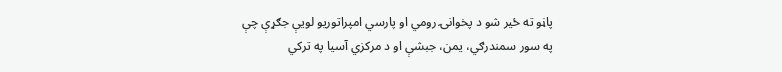پاڼو ته ځیر شو د پخوانۍ رومي او پارسي امپراتوریو لویې جګړې چې په سور سمندرګي، یمن، جبشې او د مرکزي آسیا په ترکي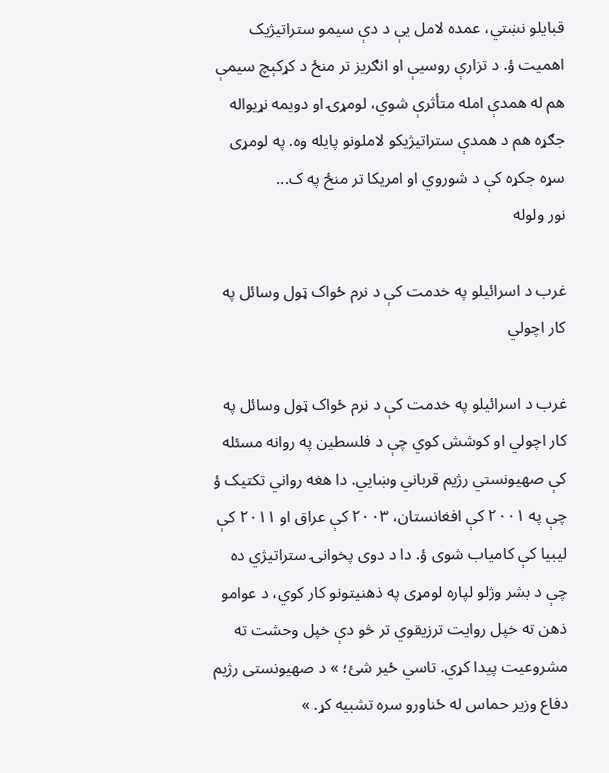قبایلو نښتي، عمده لامل یې د دې سیمو ستراتیژیک اهمیت ؤ. د تزارې روسیې او انګریز تر منځ د کړکېچ سیمې هم له همدې امله متأثرې شوي، لومړۍ او دویمه نړیواله جګړه هم د همدې ستراتیژیکو لاملونو پایله وه. په لومړی سړه جکړه کې د شوروي او امریکا تر منځ په ک...
نور ولوله

غرب د اسرائیلو په خدمت کې د نرم ځواک ټول وسائل په کار اچولي

غرب د اسرائیلو په خدمت کې د نرم ځواک ټول وسائل په کار اچولي او کوشش کوي چې د فلسطین په روانه مسئله کې صهیونستي رژیم قرباني وښايي. دا هغه رواني تکتیک ؤ چې په ۲۰۰۱ کې افغانستان، ۲۰۰۳ کې عراق او ۲۰۱۱ کې لیبیا کې کامیاب شوی ؤ. دا د دوی پخوانۍ ستراتیژي ده چې د بشر وژلو لپاره لومړی په ذهنیتونو کار کوي، د عوامو ذهن ته خپل روایت ترزیقوي تر څو دې خپل وحشت ته مشروعیت پیدا کړي. تاسي ځیر شئ؛ » د صهیونستی رژیم دفاع وزیر حماس له ځناورو سره تشبیه کړ. »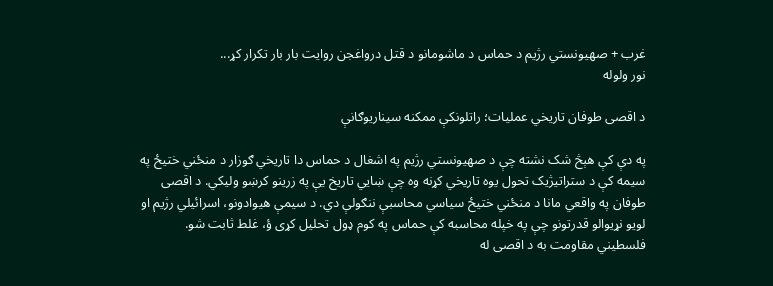غرب + صهیونستي رژیم د حماس د ماشومانو د قتل درواغجن روایت بار بار تکرار کړ...
نور ولوله

د اقصی طوفان تاریخي عملیات؛‌ راتلونکې ممکنه سیناریوګانې

په دې کې هېڅ شک نشته چې د صهیونستي رژیم په اشغال د حماس دا تاریخي ګوزار د منځني ختیځ په سیمه کې د ستراتیژیک تحول یوه تاریخي کړنه وه چې ښايي تاریخ یې په زرینو کرښو ولیکي. د اقصی طوفان په واقعي مانا د منځني ختیځ سیاسي محاسبې ننګولې دي. د سیمې هیوادونو، اسرائیلي رژیم او لویو نړیوالو قدرتونو چې په خپله محاسبه کې حماس په کوم ډول تحلیل کړی ؤ، غلط ثابت شو. فلسطیني مقاومت به د اقصی له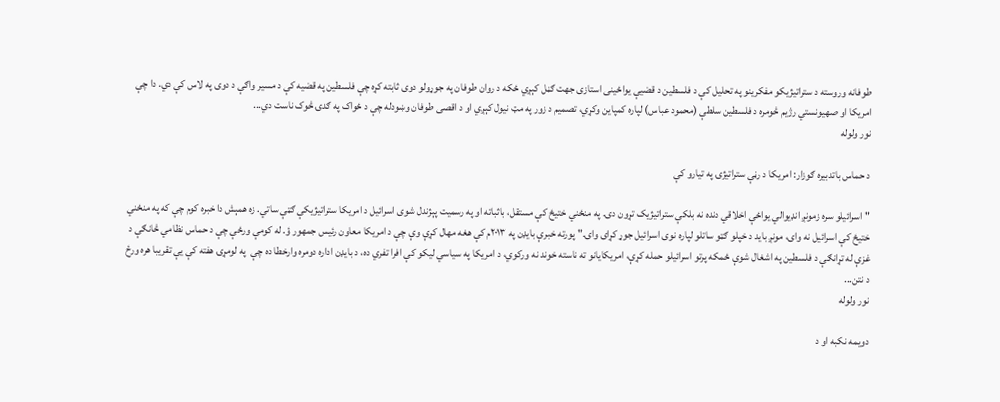طوفانه وروسته د ستراتیژیکو مفکرینو په تحلیل کې د فلسطین د قضیې یواځینی استازی جهت ګڼل کېږي ځکه د روان طوفان په جوړولو دوی ثابته کړه چې فلسطین په قضیه کې د مسیر واګې د دوی په لاس کې دي. دا چې امریکا او صهیونستي رژیم څومره د فلسطین سلطې (محمود عباس) لپاره کمپاین وکړي، تصمیم د زور په مټ نیول کېږي او د اقصی طوفان وښودله چې د ځواک په ګدۍ څوک ناست دي...
نور ولوله

د حماس باتدبیره ګوزار: امریکا د رڼې ستراتیژۍ په تیارو کې

"اسرائیلو سره زمونږ انډیوالي یواځې اخلاقي‌ دنده نه بلکې ستراتیژیک تړون دی. په منځني ختیځ کې مستقل، باثباته او په رسمیت پېژندل شوی اسرائیل د امریکا ستراتیژیکې ګټې ساتي. زه همېش دا خبره کوم چې که په منځني ختیځ کې اسرائیل نه وای، مونږ باید د خپلو ګټو ساتلو لپاره نوی اسرائیل جوړ کړای وای." پورته خبرې بایډن‌ په ۲۰۱۳م کې هغه مهال کړې وې چې د امریکا معاون رئیس جمهور ؤ. له کومې ورځې چې د حماس نظامي څانګې د غزې له تړانګې د فلسطین په اشغال شوې ځمکه پرتو اسرائیلو حمله کړې، امریکایانو ته ناسته خوند نه ورکوي، د امریکا په سیاسي لیکو کې افرا تفري ده، د بایډن اداره دومره وارخطا ده چې  په لومړۍ هفته کې یې تقریبا هره ورځ د نتن...
نور ولوله

دویمه نکبه او د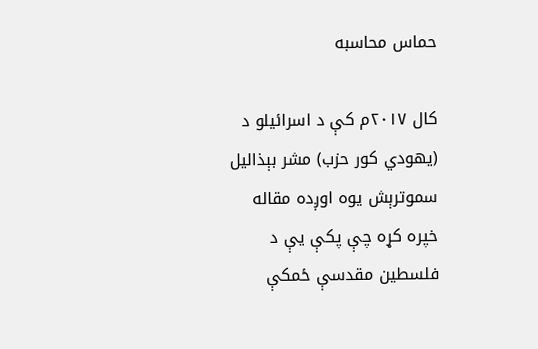حماس محاسبه

کال ۲۰۱۷م کې د اسرائیلو د (یهودي کور حزب) مشر بېذالیل سموترېش یوه اوږده مقاله خپره کړه چې پکې یې د فلسطین مقدسې ځمکې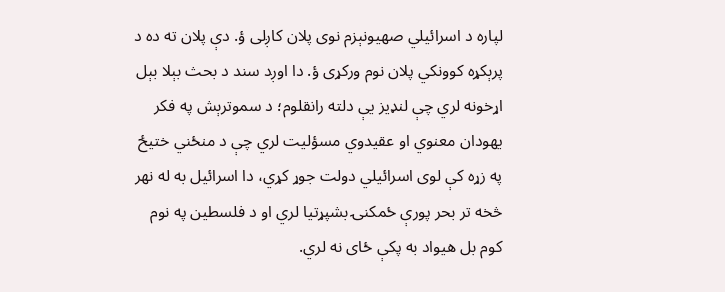لپاره د اسرائیلي صهیونېزم نوی پلان کاږلی ؤ. دې پلان ته ده د پرېکړه کوونکي پلان نوم ورکړی ؤ. دا اوږد سند د بحث بېلا بېل اړخونه لري چې لنډیز یې دلته رانقلوم؛ د سموترېش په فکر یهودان معنوي او عقیدوي مسؤلیت لري چې د منځني ختیځ په زړه کې لوی اسرائیلي دولت جوړ کړي، دا اسرائیل به له نهر څخه تر بحر پورې ځمکنۍ بشپړتیا لري او د فلسطین په نوم کوم بل هیواد به پکې ځای نه لري.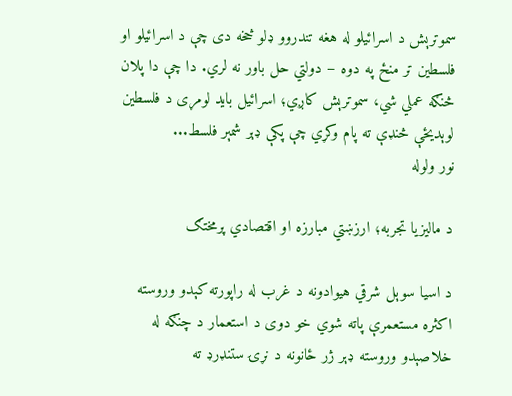سموترېش د اسرائیلو له هغه تندروو ډلو څخه دی چې د اسرائیلو او فلسطین تر منځ په دوه – دولتي حل باور نه لري. دا چې دا پلان څنګه عملي شي، سموترېش کاږي؛ اسرائیل باید لومړی د فلسطین لوېدیځې څنډې ته پام وکړي چې پکې ډېر شمېر فلسط...
نور ولوله

د مالیزیا تجربه؛ ارزښتي مبارزه او اقتصادي پرمختګ

د اسیا سوېل شرقي هیوادونه د غرب له راپورته کېدو وروسته اکثره مستعمرې پاته شوي خو دوی د استعمار د چنګه له خلاصېدو وروسته ډېر ژر ځانونه د نړۍ ستنډرډ ته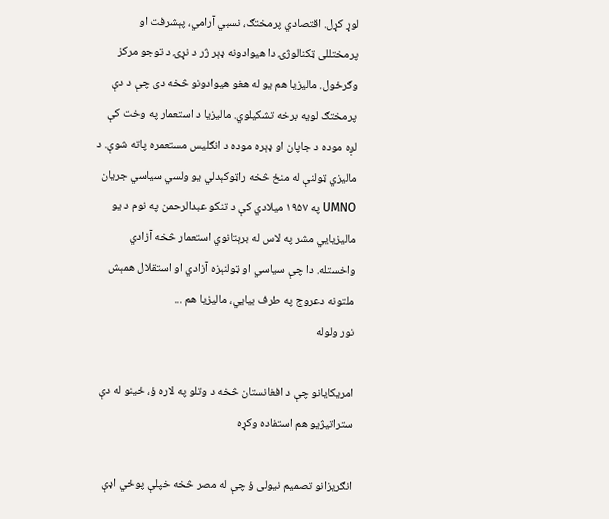لوړ کړل. اقتصادي پرمختګ، نسبي آرامي، پېشرفت او پرمختللی ټکنالوژۍ دا هیوادونه ډېر ژر د نړۍ د توجو مرکز وګرځول. مالیزیا هم یو له هغو هیوادونو څخه دی چې د دې پرمختګ لویه برخه تشکیلوي. مالیزیا د استعمار په وخت کې لږه موده د جاپان او ډېره موده د انګلیس مستعمره پاته شوې. د مالیزي ټولنې له منځ څخه راټوکېدلي یو ولسي سیاسي جریان UMNO په ۱۹۵۷ میلادي کې د تنکو عبدالرحمن په نوم د یو مالیزیايي‌ مشر په لاس له برېتانوي استعمار څخه آزادي واخستله. دا چې سیاسي او ټولنېزه آزادي او استقلال همېش ملتونه دعروج په طرف بیايي، مالیزیا هم ...
نور ولوله

امریکایانو چې د افغانستان څخه د وتلو په لاره ؤ، ځینو له دې ستراتیژیو هم استفاده وکړه

انګریزانو تصمیم نیولی ؤ چې له مصر څخه خپلې پوځي اډې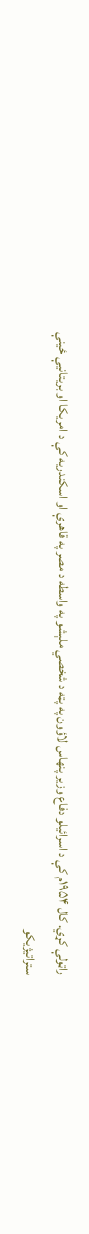راټولې کړي. کال ۱۹۵۴م کې د اسرائیلو دفاع وزیر پنهاس لاؤون په پټه د شخصي ملېشو په واسطه د مصر په قاهرې او اسکندریه کې د امریکا او بریتانیې ځینې ستراتیژیکو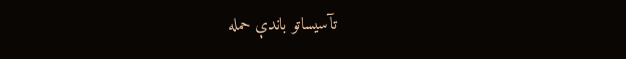تآسیساتو باندې حمله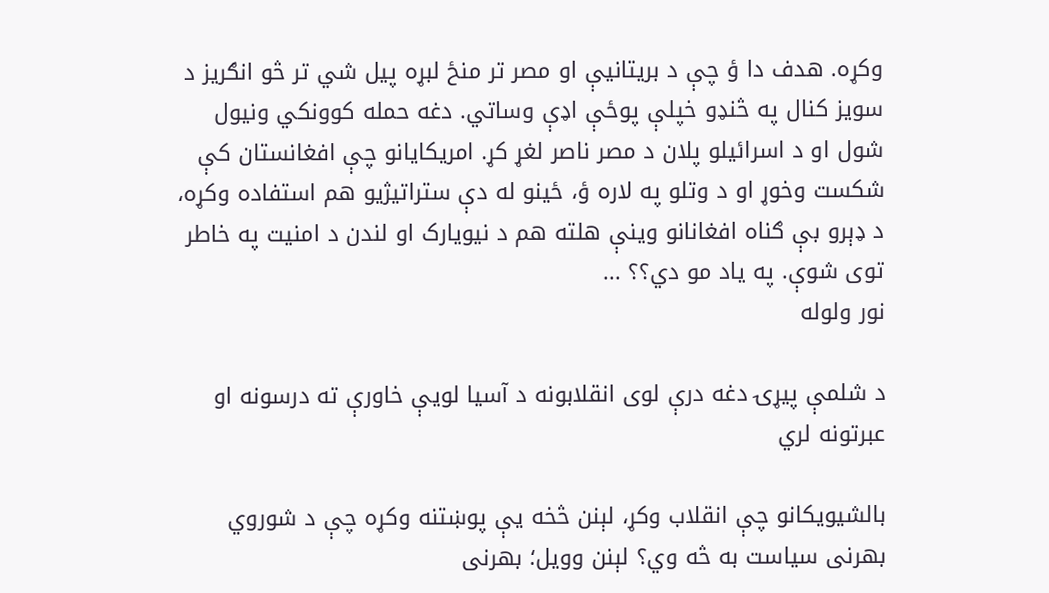وکړه. هدف دا ؤ چې د بریتانیې او مصر تر منځ لبړه پیل شي تر څو انګریز د سویز کنال په څنډو خپلې پوځې اډې وساتي. دغه حمله کوونکي ونیول شول او د اسرائیلو پلان د مصر ناصر لغړ کړ. امریکایانو چې افغانستان کې شکست وخوړ او د وتلو په لاره ؤ، ځینو له دې ستراتیژیو هم استفاده وکړه، د ډېرو بې ګناه افغانانو وینې هلته هم د نیویارک او لندن د امنیت په خاطر توی شوې. په یاد مو دي؟؟ ...
نور ولوله

د شلمې پیړۍ دغه درې لوی انقلابونه د آسیا لویې خاورې ته درسونه او عبرتونه لري

بالشیویکانو چې انقلاب وکړ، لېنن څخه یې پوښتنه وکړه چې د شوروي بهرنی سیاست به څه وي؟ لېنن وویل؛ بهرنی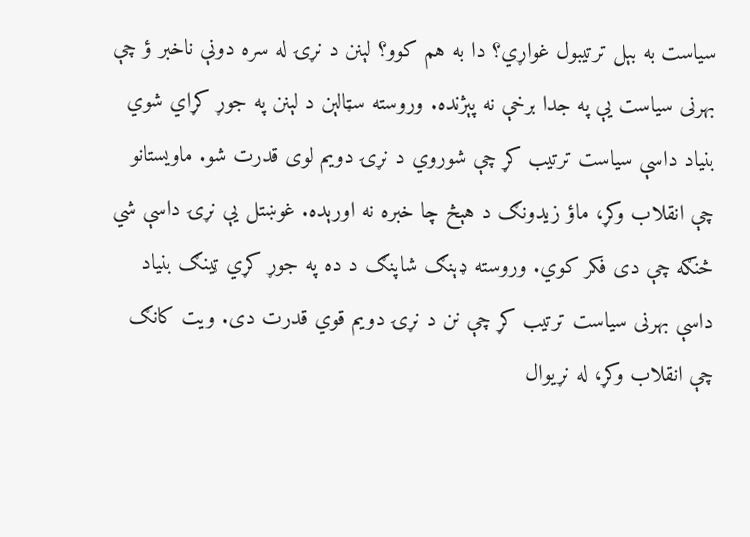سیاست به بېل ترتیبول غواړي؟ دا به هم کوو؟ لېنن د نړۍ له سره دونې ناخبر ؤ چې بهرنی سیاست یې په جدا برخې نه پېژنده. وروسته سټالېن د لېنن په جوړ کړاي شوي بنیاد داسې سیاست ترتیب کړ چې شوروي د نړۍ دویم لوی قدرت شو. ماویستانو چې انقلاب وکړ، ماؤ زيدونګ د هېڅ چا خبره نه اورېده. غوښتل یې نړۍ داسې شي څنګه چې دی فکر کوي. وروسته ډېنګ شاپنګ د ده په جوړ کړي ټینګ بنیاد داسې بهرنی سیاست ترتیب کړ چې نن د نړۍ دویم قوي‌ قدرت دی. ویت کانګ چې انقلاب وکړ، له نړیوال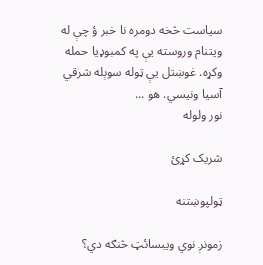سیاست څخه دومره نا خبر ؤ چې له ویتنام وروسته یې په کمبوډیا حمله وکړه. غوښتل یې ټوله سوېله شرقي آسیا ونیسي. هو ...
نور ولوله

شریک کړئ

ټولپوښتنه

زمونږ نوي ویبسائټ څنګه دي؟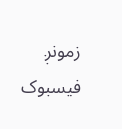زمونږ فيسبوک